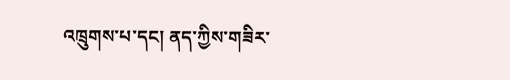འཁྲུགས་པ་དང། ནད་ཀྱིས་གཟིར་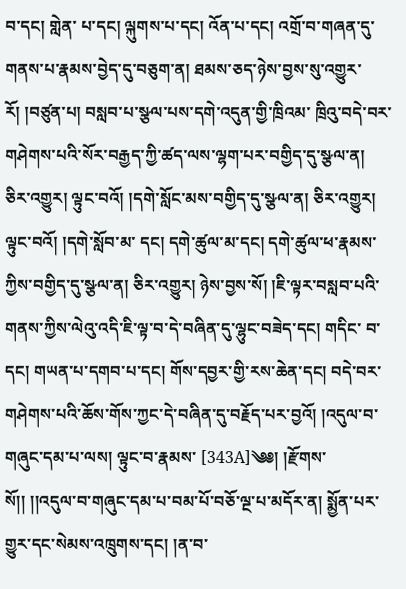བ་དང། གླེན་ པ་དང། ལྐུགས་པ་དང། འོན་པ་དང། འགྲོ་བ་གཞན་དུ་གནས་པ་རྣམས་བྱེད་དུ་བཅུག་ན། ཐམས་ཅད་ཉེས་བྱས་སུ་འགྱུར་རོ། །བཙུན་པ། བསླབ་པ་སྩལ་པས་དགེ་འདུན་གྱི་ཁྲིའམ་ ཁྲིའུ་བདེ་བར་གཤེགས་པའི་སོར་བརྒྱད་ཀྱི་ཚད་ལས་ལྷག་པར་བགྱིད་དུ་སྩལ་ན། ཅིར་འགྱུར། ལྟུང་བའོ། །དགེ་སློང་མས་བགྱིད་དུ་སྩལ་ན། ཅིར་འགྱུར། ལྟུང་བའོ། །དགེ་སློབ་མ་ དང། དགེ་ཚུལ་མ་དང། དགེ་ཚུལ་ཕ་རྣམས་ཀྱིས་བགྱིད་དུ་སྩལ་ན། ཅིར་འགྱུར། ཉེས་བྱས་སོ། །ཇི་ལྟར་བསླབ་པའི་གནས་ཀྱིས་ལེའུ་འདི་ཇི་ལྟ་བ་དེ་བཞིན་དུ་ལྷུང་བཟེད་དང། གདིང་ བ་དང། གཡན་པ་དགབ་པ་དང། གོས་དབྱར་གྱི་རས་ཆེན་དང། བདེ་བར་གཤེགས་པའི་ཆོས་གོས་ཀྱང་དེ་བཞིན་དུ་བརྗོད་པར་བྱའོ། །འདུལ་བ་གཞུང་དམ་པ་ལས། ལྟུང་བ་རྣམས་ [343A]༄༅། །རྫོགས་སོ།། །།འདུལ་བ་གཞུང་དམ་པ་བམ་པོ་བཅོ་ལྔ་པ་མདོར་ན། སྨྱོན་པར་གྱུར་དང་སེམས་འཁྲུགས་དང། །ན་བ་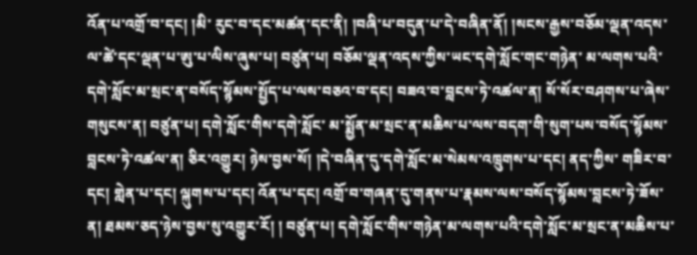འོན་པ་འགྲོ་བ་དང། །མི་ རུང་བ་དང་མཚན་དང་ནི། །བཞི་པ་བདུན་པ་དེ་བཞིན་ནོ། །སངས་རྒྱས་བཅོམ་ལྡན་འདས་ལ་ཚེ་དང་ལྡན་པ་ཨུ་པ་ལིས་ཞུས་པ། བཙུན་པ། བཅོམ་ལྡན་འདས་ཀྱིས་ཡང་དགེ་སློང་གང་གཉེན་ མ་ལགས་པའི་དགེ་སློང་མ་སྲང་ན་བསོད་སྙོམས་སྤྱོད་པ་ལས་བཅའ་བ་དང། བཟའ་བ་བླངས་ཏེ་འཚལ་ན། སོ་སོར་བཤགས་པ་ཞེས་གསུངས་ན། བཙུན་པ། དགེ་སློང་གིས་དགེ་སློང་ མ་སྨྱོན་མ་སྲང་ན་མཆིས་པ་ལས་བདག་གི་སུག་པས་བསོད་སྙོམས་བླངས་ཏེ་འཚལ་ན། ཅིར་འགྱུར། ཉེས་བྱས་སོ། །དེ་བཞིན་དུ་དགེ་སློང་མ་སེམས་འཁྲུགས་པ་དང། ནད་ཀྱིས་ གཟིར་བ་དང། གླེན་པ་དང། ལྐུགས་པ་དང། འོན་པ་དང། འགྲོ་བ་གཞན་དུ་གནས་པ་རྣམས་ལས་བསོད་སྙོམས་བླངས་ཏེ་ཟོས་ན། ཐམས་ཅད་ཉེས་བྱས་སུ་འགྱུར་རོ། ། བཙུན་པ། དགེ་སློང་གིས་གཉེན་མ་ལགས་པའི་དགེ་སློང་མ་སྲང་ན་མཆིས་པ་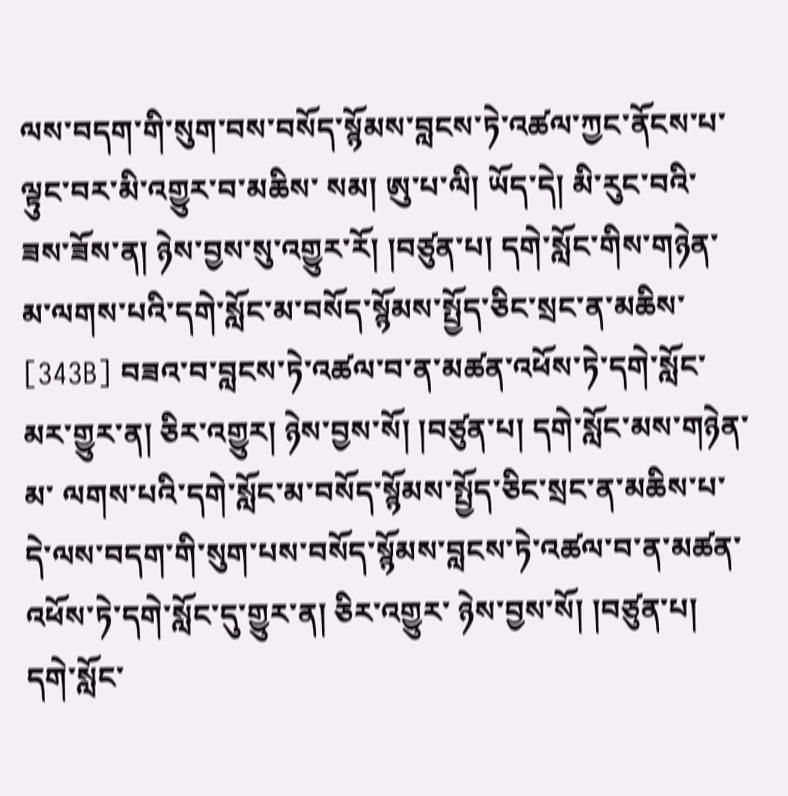ལས་བདག་གི་སུག་བས་བསོད་སྙོམས་བླངས་ཏེ་འཚལ་ཀྱང་ནོངས་པ་ལྟུང་བར་མི་འགྱུར་བ་མཆིས་ སམ། ཨུ་པ་ལི། ཡོད་དེ། མི་རུང་བའི་ཟས་ཟོས་ན། ཉེས་བྱས་སུ་འགྱུར་རོ། །བཙུན་པ། དགེ་སློང་གིས་གཉེན་མ་ལགས་པའི་དགེ་སློང་མ་བསོད་སྙོམས་སྤྱོད་ཅིང་སྲང་ན་མཆིས་ [343B] བཟའ་བ་བླངས་ཏེ་འཚལ་བ་ན་མཚན་འཕོས་ཏེ་དགེ་སློང་མར་གྱུར་ན། ཅིར་འགྱུར། ཉེས་བྱས་སོ། །བཙུན་པ། དགེ་སློང་མས་གཉེན་མ་ ལགས་པའི་དགེ་སློང་མ་བསོད་སྙོམས་སྤྱོད་ཅིང་སྲང་ན་མཆིས་པ་དེ་ལས་བདག་གི་སུག་པས་བསོད་སྙོམས་བླངས་ཏེ་འཚལ་བ་ན་མཚན་འཕོས་ཏེ་དགེ་སློང་དུ་གྱུར་ན། ཅིར་འགྱུར་ ཉེས་བྱས་སོ། །བཙུན་པ། དགེ་སློང་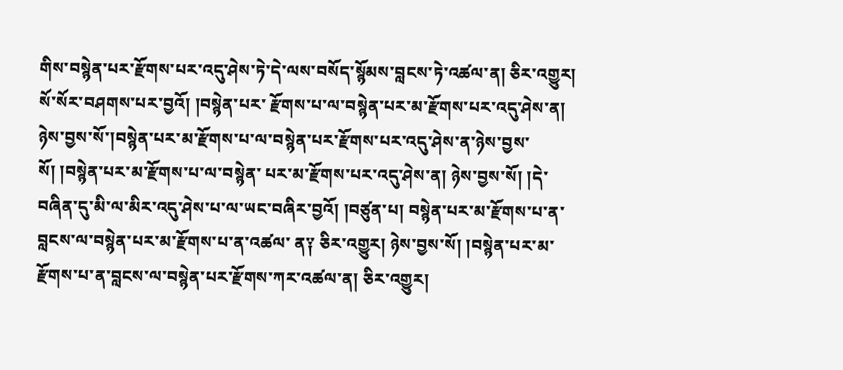གིས་བསྙེན་པར་རྫོགས་པར་འདུ་ཤེས་ཏེ་དེ་ལས་བསོད་སྙོམས་བླངས་ཏེ་འཚལ་ན། ཅིར་འགྱུར། སོ་སོར་བཤགས་པར་བྱའོ། །བསྙེན་པར་ རྫོགས་པ་ལ་བསྙེན་པར་མ་རྫོགས་པར་འདུ་ཤེས་ན། ཉེས་བྱས་སོ་།བསྙེན་པར་མ་རྫོགས་པ་ལ་བསྙེན་པར་རྫོགས་པར་འདུ་ཤེས་ན་ཉེས་བྱས་སོ། །བསྙེན་པར་མ་རྫོགས་པ་ལ་བསྙེན་ པར་མ་རྫོགས་པར་འདུ་ཤེས་ན། ཉེས་བྱས་སོ། །དེ་བཞིན་དུ་མི་ལ་མིར་འདུ་ཤེས་པ་ལ་ཡང་བཞིར་བྱའོ། །བཙུན་པ། བསྙེན་པར་མ་རྫོགས་པ་ན་བླངས་ལ་བསྙེན་པར་མ་རྫོགས་པ་ན་འཚལ་ ན༑ ཅིར་འགྱུར། ཉེས་བྱས་སོ། །བསྙེན་པར་མ་རྫོགས་པ་ན་བླངས་ལ་བསྙེན་པར་རྫོགས་ཀར་འཚལ་ན། ཅིར་འགྱུར།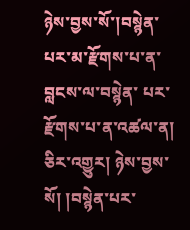ཉེས་བྱས་སོ་།བསྙེན་པར་མ་རྫོགས་པ་ན་བླངས་ལ་བསྙེན་ པར་རྫོགས་པ་ན་འཚལ་ན། ཅིར་འགྱུར། ཉེས་བྱས་སོ། །བསྙེན་པར་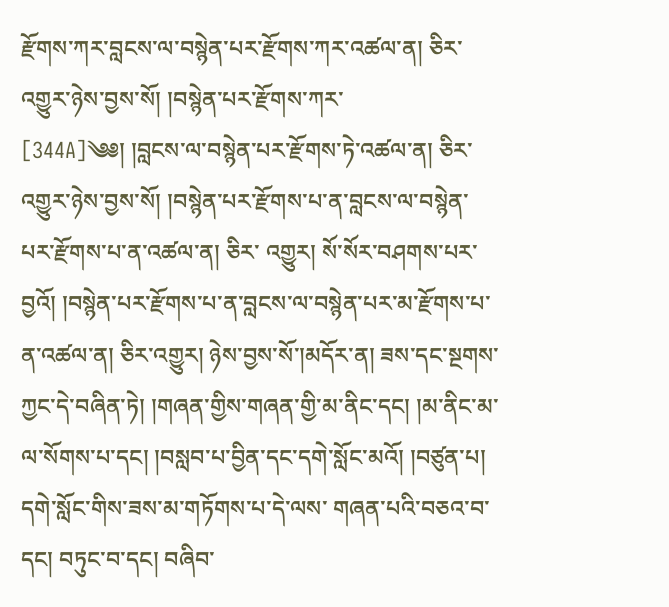རྫོགས་ཀར་བླངས་ལ་བསྙེན་པར་རྫོགས་ཀར་འཚལ་ན། ཅིར་འགྱུར་ཉེས་བྱས་སོ། །བསྙེན་པར་རྫོགས་ཀར་ [344A]༄༅། །བླངས་ལ་བསྙེན་པར་རྫོགས་ཏེ་འཚལ་ན། ཅིར་འགྱུར་ཉེས་བྱས་སོ། །བསྙེན་པར་རྫོགས་པ་ན་བླངས་ལ་བསྙེན་པར་རྫོགས་པ་ན་འཚལ་ན། ཅིར་ འགྱུར། སོ་སོར་བཤགས་པར་བྱའོ། །བསྙེན་པར་རྫོགས་པ་ན་བླངས་ལ་བསྙེན་པར་མ་རྫོགས་པ་ན་འཚལ་ན། ཅིར་འགྱུར། ཉེས་བྱས་སོ་།མདོར་ན། ཟས་དང་སྔགས་ ཀྱང་དེ་བཞིན་ཏེ། །གཞན་གྱིས་གཞན་གྱི་མ་ནིང་དང། །མ་ནིང་མ་ལ་སོགས་པ་དང། །བསླབ་པ་བྱིན་དང་དགེ་སློང་མའོ། །བཙུན་པ། དགེ་སློང་གིས་ཟས་མ་གཏོགས་པ་དེ་ལས་ གཞན་པའི་བཅའ་བ་དང། བཏུང་བ་དང། བཞིབ་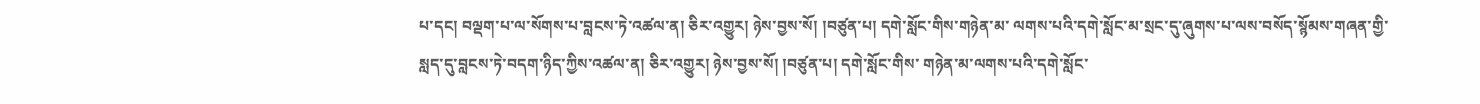པ་དང། བལྡག་པ་ལ་སོགས་པ་བླངས་ཏེ་འཚལ་ན། ཅིར་འགྱུར། ཉེས་བྱས་སོ། །བཙུན་པ། དགེ་སློང་གིས་གཉེན་མ་ ལགས་པའི་དགེ་སློང་མ་སྲང་དུ་ཞུགས་པ་ལས་བསོད་སྙོམས་གཞན་གྱི་སླད་དུ་བླངས་ཏེ་བདག་ཉིད་ཀྱིས་འཚལ་ན། ཅིར་འགྱུར། ཉེས་བྱས་སོ། །བཙུན་པ། དགེ་སློང་གིས་ གཉེན་མ་ལགས་པའི་དགེ་སློང་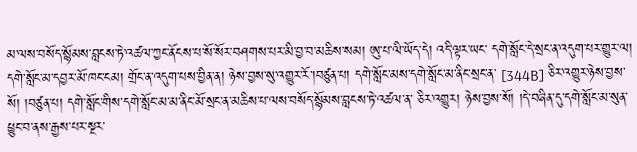མ་ལས་བསོད་སྙོམས་བླངས་ཏེ་འཚལ་ཀྱང་ནོངས་པ་སོ་སོར་བཤགས་པར་མི་བྱ་བ་མཆིས་སམ། ཨུ་པ་ལི་ཡོད་དེ། འདི་ལྟར་ཡང་ དགེ་སློང་དེ་སྲང་ན་འདུག་པར་གྱུར་ལ། དགེ་སློང་མ་དབྱར་མོ་ཁང་ངམ། གྲོང་ན་འདུག་པས་བྱིན་ན། ཉེས་བྱས་སུ་འགྱུར་རོ་།བཙུན་པ། དགེ་སློང་མས་དགེ་སློང་མ་ནིང་སྲང་ན་ [344B] ཅིར་འགྱུར་ཉེས་བྱས་སོ། །བཙུན་པ། དགེ་སློང་གིས་དགེ་སློང་མ་མ་ནིང་མོ་སྲང་ན་མཆིས་པ་ལས་བསོད་སྙོམས་བླངས་ཏེ་འཚལ་ན་ ཅིར་འགྱུར། ཉེས་བྱས་སོ། །དེ་བཞིན་དུ་དགེ་སློང་མ་སུན་ཕྱུང་བ་ནས་རྒྱས་པར་སྔར་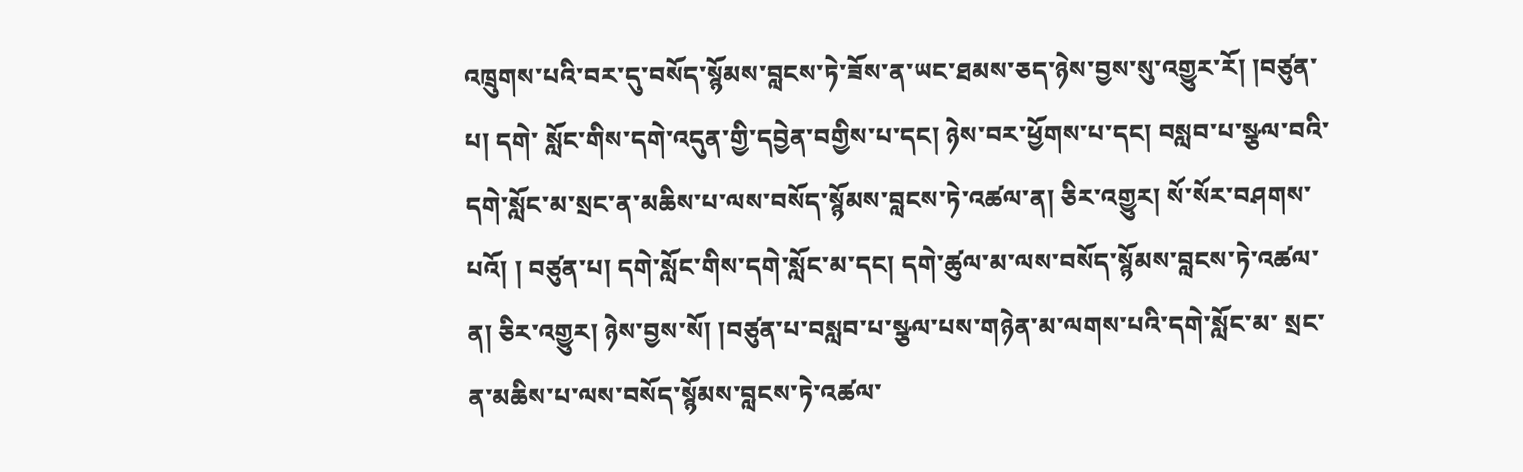འཁྲུགས་པའི་བར་དུ་བསོད་སྙོམས་བླངས་ཏེ་ཟོས་ན་ཡང་ཐམས་ཅད་ཉེས་བྱས་སུ་འགྱུར་རོ། །བཙུན་པ། དགེ་ སློང་གིས་དགེ་འདུན་གྱི་དབྱེན་བགྱིས་པ་དང། ཉེས་བར་ཕྱོགས་པ་དང། བསླབ་པ་སྩལ་བའི་དགེ་སློང་མ་སྲང་ན་མཆིས་པ་ལས་བསོད་སྙོམས་བླངས་ཏེ་འཚལ་ན། ཅིར་འགྱུར། སོ་སོར་བཤགས་པའོ། ། བཙུན་པ། དགེ་སློང་གིས་དགེ་སློང་མ་དང། དགེ་ཚུལ་མ་ལས་བསོད་སྙོམས་བླངས་ཏེ་འཚལ་ན། ཅིར་འགྱུར། ཉེས་བྱས་སོ། །བཙུན་པ་བསླབ་པ་སྩལ་པས་གཉེན་མ་ལགས་པའི་དགེ་སློང་མ་ སྲང་ན་མཆིས་པ་ལས་བསོད་སྙོམས་བླངས་ཏེ་འཚལ་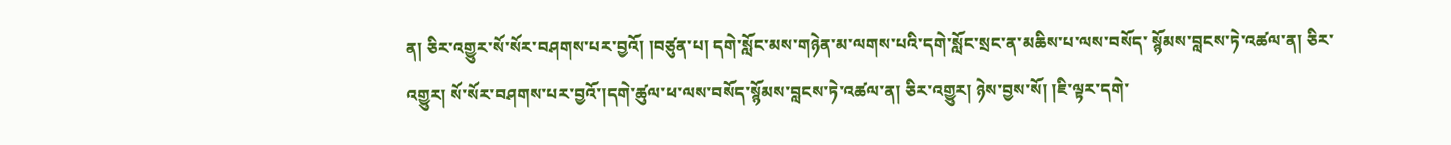ན། ཅིར་འགྱུར་སོ་སོར་བཤགས་པར་བྱའོ། །བཙུན་པ། དགེ་སློང་མས་གཉེན་མ་ལགས་པའི་དགེ་སློང་སྲང་ན་མཆིས་པ་ལས་བསོད་ སྙོམས་བླངས་ཏེ་འཚལ་ན། ཅིར་འགྱུར། སོ་སོར་བཤགས་པར་བྱའོ་།དགེ་ཚུལ་ཕ་ལས་བསོད་སྙོམས་བླངས་ཏེ་འཚལ་ན། ཅིར་འགྱུར། ཉེས་བྱས་སོ། །ཇི་ལྟར་དགེ་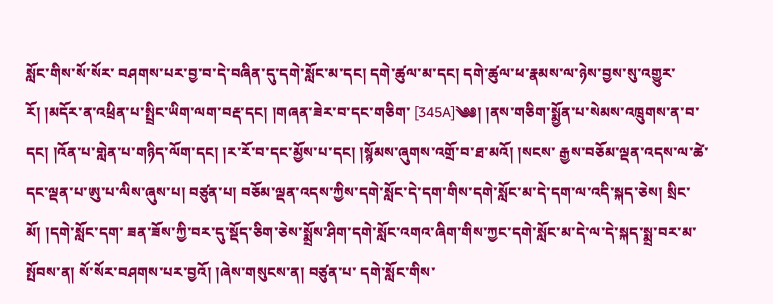སློང་གིས་སོ་སོར་ བཤགས་པར་བྱ་བ་དེ་བཞིན་དུ་དགེ་སློང་མ་དང། དགེ་ཚུལ་མ་དང། དགེ་ཚུལ་ཕ་རྣམས་ལ་ཉེས་བྱས་སུ་འགྱུར་རོ། །མདོར་ན་འཕྲིན་པ་སྤྲིང་ཡིག་ལག་བརྡ་དང། །གཞན་ཟེར་བ་དང་གཅིག་ [345A]༄༅། །ནས་གཅིག་སྨྱོན་པ་སེམས་འཁྲུགས་ན་བ་དང། །འོན་པ་གླེན་པ་གཉིད་ལོག་དང། །ར་རོ་བ་དང་མྱོས་པ་དང། །སྙོམས་ཞུགས་འགྲོ་བ་ཐ་མའོ། །སངས་ རྒྱས་བཅོམ་ལྡན་འདས་ལ་ཚེ་དང་ལྡན་པ་ཨུ་པ་ལིས་ཞུས་པ། བཙུན་པ། བཅོམ་ལྡན་འདས་ཀྱིས་དགེ་སློང་དེ་དག་གིས་དགེ་སློང་མ་དེ་དག་ལ་འདི་སྐད་ཅེས། སྲིང་མོ། །དགེ་སློང་དག་ ཟན་ཟོས་ཀྱི་བར་དུ་སྡོད་ཅིག་ཅེས་སྨྲོས་ཤིག་དགེ་སློང་འགའ་ཞིག་གིས་ཀྱང་དགེ་སློང་མ་དེ་ལ་དེ་སྐད་སྨྲ་བར་མ་སྤོབས་ན། སོ་སོར་བཤགས་པར་བྱའོ། །ཞེས་གསུངས་ན། བཙུན་པ་ དགེ་སློང་གིས་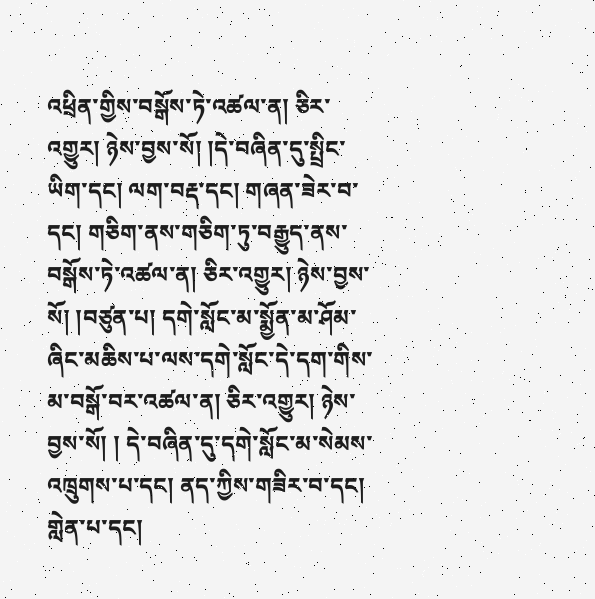འཕྲིན་གྱིས་བསྒོས་ཏེ་འཚལ་ན། ཅིར་འགྱུར། ཉེས་བྱས་སོ། །དེ་བཞིན་དུ་སྤྲིང་ཡིག་དང། ལག་བརྡ་དང། གཞན་ཟེར་བ་དང། གཅིག་ནས་གཅིག་ཏུ་བརྒྱུད་ནས་ བསྒོས་ཏེ་འཚལ་ན། ཅིར་འགྱུར། ཉེས་བྱས་སོ། །བཙུན་པ། དགེ་སློང་མ་སྨྱོན་མ་ཤོམ་ཞིང་མཆིས་པ་ལས་དགེ་སློང་དེ་དག་གིས་མ་བསྒོ་བར་འཚལ་ན། ཅིར་འགྱུར། ཉེས་བྱས་སོ། ། དེ་བཞིན་དུ་དགེ་སློང་མ་སེམས་འཁྲུགས་པ་དང། ནད་ཀྱིས་གཟིར་བ་དང། གླེན་པ་དང།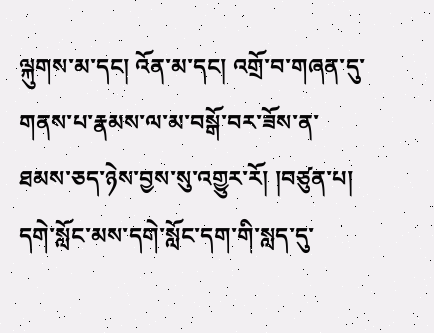ལྐུགས་མ་དང། འོན་མ་དང། འགྲོ་བ་གཞན་དུ་གནས་པ་རྣམས་ལ་མ་བསྒོ་བར་ཟོས་ན་ ཐམས་ཅད་ཉེས་བྱས་སུ་འགྱུར་རོ། །བཙུན་པ། དགེ་སློང་མས་དགེ་སློང་དག་གི་སླད་དུ་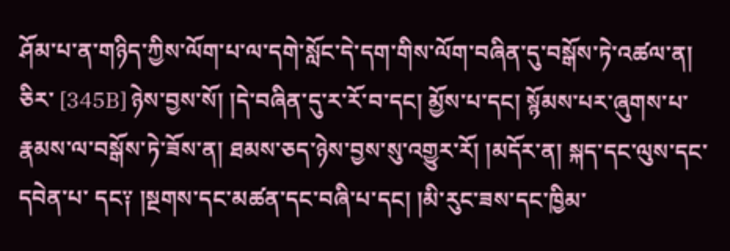ཤོམ་པ་ན་གཉིད་ཀྱིས་ལོག་པ་ལ་དགེ་སློང་དེ་དག་གིས་ལོག་བཞིན་དུ་བསྒོས་ཏེ་འཚལ་ན། ཅིར་ [345B] ཉེས་བྱས་སོ། །དེ་བཞིན་དུ་ར་རོ་བ་དང། མྱོས་པ་དང། སྙོམས་པར་ཞུགས་པ་རྣམས་ལ་བསྒོས་ཏེ་ཟོས་ན། ཐམས་ཅད་ཉེས་བྱས་སུ་འགྱུར་རོ། །མདོར་ན། སྐད་དང་ལུས་དང་དབེན་པ་ དང༑ །སྔགས་དང་མཚན་དང་བཞི་པ་དང། །མི་རུང་ཟས་དང་ཁྱིམ་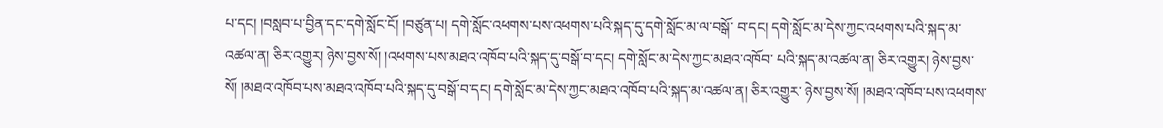པ་དང། །བསླབ་པ་བྱིན་དང་དགེ་སློང་ངོ། །བཙུན་པ། དགེ་སློང་འཕགས་པས་འཕགས་པའི་སྐད་དུ་དགེ་སློང་མ་ལ་བསྒོ་ བ་དང། དགེ་སློང་མ་དེས་ཀྱང་འཕགས་པའི་སྐད་མ་འཚལ་ན། ཅིར་འགྱུར། ཉེས་བྱས་སོ། །འཕགས་པས་མཐའ་འཁོབ་པའི་སྐད་དུ་བསྒོ་བ་དང། དགེ་སློང་མ་དེས་ཀྱང་མཐའ་འཁོབ་ པའི་སྐད་མ་འཚལ་ན། ཅིར་འགྱུར། ཉེས་བྱས་སོ། །མཐའ་འཁོབ་པས་མཐའ་འཁོབ་པའི་སྐད་དུ་བསྒོ་བ་དང། དགེ་སློང་མ་དེས་ཀྱང་མཐའ་འཁོབ་པའི་སྐད་མ་འཚལ་ན། ཅིར་འགྱུར་ ཉེས་བྱས་སོ། །མཐའ་འཁོབ་པས་འཕགས་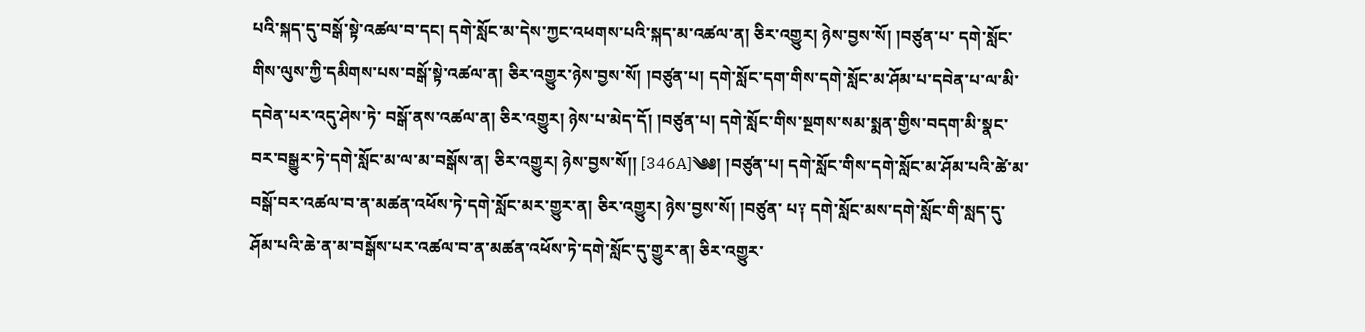པའི་སྐད་དུ་བསྒོ་སྟེ་འཚལ་བ་དང། དགེ་སློང་མ་དེས་ཀྱང་འཕགས་པའི་སྐད་མ་འཚལ་ན། ཅིར་འགྱུར། ཉེས་བྱས་སོ། །བཙུན་པ་ དགེ་སློང་གིས་ལུས་ཀྱི་དམིགས་པས་བསྒོ་སྟེ་འཚལ་ན། ཅིར་འགྱུར་ཉེས་བྱས་སོ། །བཙུན་པ། དགེ་སློང་དག་གིས་དགེ་སློང་མ་ཤོམ་པ་དབེན་པ་ལ་མི་དབེན་པར་འདུ་ཤེས་ཏེ་ བསྒོ་ནས་འཚལ་ན། ཅིར་འགྱུར། ཉེས་པ་མེད་དོ། །བཙུན་པ། དགེ་སློང་གིས་སྔགས་སམ་སྨན་གྱིས་བདག་མི་སྣང་བར་བསྒྱུར་ཏེ་དགེ་སློང་མ་ལ་མ་བསྒོས་ན། ཅིར་འགྱུར། ཉེས་བྱས་སོ།། [346A]༄༅། །བཙུན་པ། དགེ་སློང་གིས་དགེ་སློང་མ་ཤོམ་པའི་ཚེ་མ་བསྒོ་བར་འཚལ་བ་ན་མཚན་འཕོས་ཏེ་དགེ་སློང་མར་གྱུར་ན། ཅིར་འགྱུར། ཉེས་བྱས་སོ། །བཙུན་ པ༑ དགེ་སློང་མས་དགེ་སློང་གི་སླད་དུ་ཤོམ་པའི་ཆེ་ན་མ་བསྒོས་པར་འཚལ་བ་ན་མཚན་འཕོས་ཏེ་དགེ་སློང་དུ་གྱུར་ན། ཅིར་འགྱུར་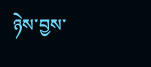ཉེས་བྱས་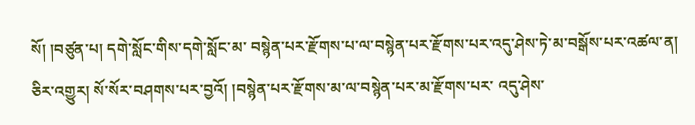སོ། །བཙུན་པ། དགེ་སློང་གིས་དགེ་སློང་མ་ བསྙེན་པར་རྫོགས་པ་ལ་བསྙེན་པར་རྫོགས་པར་འདུ་ཤེས་ཏེ་མ་བསྒོས་པར་འཚལ་ན། ཅིར་འགྱུར། སོ་སོར་བཤགས་པར་བྱའོ། །བསྙེན་པར་རྫོགས་མ་ལ་བསྙེན་པར་མ་རྫོགས་པར་ འདུ་ཤེས་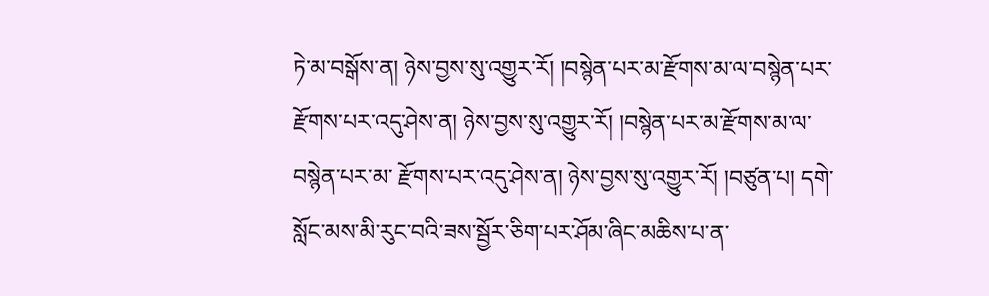ཏེ་མ་བསྒོས་ན། ཉེས་བྱས་སུ་འགྱུར་རོ། །བསྙེན་པར་མ་རྫོགས་མ་ལ་བསྙེན་པར་རྫོགས་པར་འདུ་ཤེས་ན། ཉེས་བྱས་སུ་འགྱུར་རོ། །བསྙེན་པར་མ་རྫོགས་མ་ལ་བསྙེན་པར་མ་ རྫོགས་པར་འདུ་ཤེས་ན། ཉེས་བྱས་སུ་འགྱུར་རོ། །བཙུན་པ། དགེ་སློང་མས་མི་རུང་བའི་ཟས་སྦྱོར་ཅིག་པར་ཤོམ་ཞིང་མཆིས་པ་ན་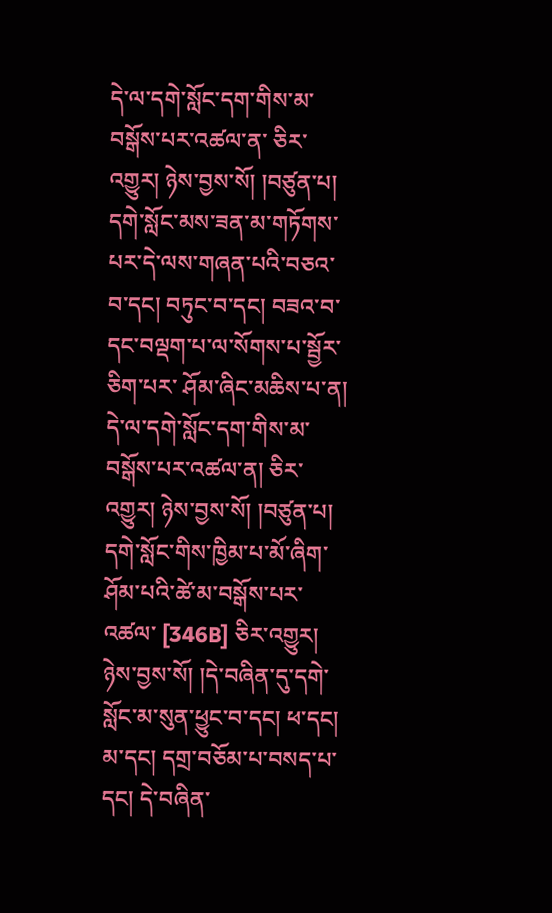དེ་ལ་དགེ་སློང་དག་གིས་མ་བསྒོས་པར་འཚལ་ན་ ཅིར་འགྱུར། ཉེས་བྱས་སོ། །བཙུན་པ། དགེ་སློང་མས་ཟན་མ་གཏོགས་པར་དེ་ལས་གཞན་པའི་བཅའ་བ་དང། བཏུང་བ་དང། བཟའ་བ་དང་བལྡག་པ་ལ་སོགས་པ་སྦྱོར་ཅིག་པར་ ཤོམ་ཞིང་མཆིས་པ་ན། དེ་ལ་དགེ་སློང་དག་གིས་མ་བསྒོས་པར་འཚལ་ན། ཅིར་འགྱུར། ཉེས་བྱས་སོ། །བཙུན་པ། དགེ་སློང་གིས་ཁྱིམ་པ་མོ་ཞིག་ཤོམ་པའི་ཚེ་མ་བསྒོས་པར་འཚལ་ [346B] ཅིར་འགྱུར། ཉེས་བྱས་སོ། །དེ་བཞིན་དུ་དགེ་སློང་མ་སུན་ཕྱུང་བ་དང། ཕ་དང། མ་དང། དགྲ་བཅོམ་པ་བསད་པ་དང། དེ་བཞིན་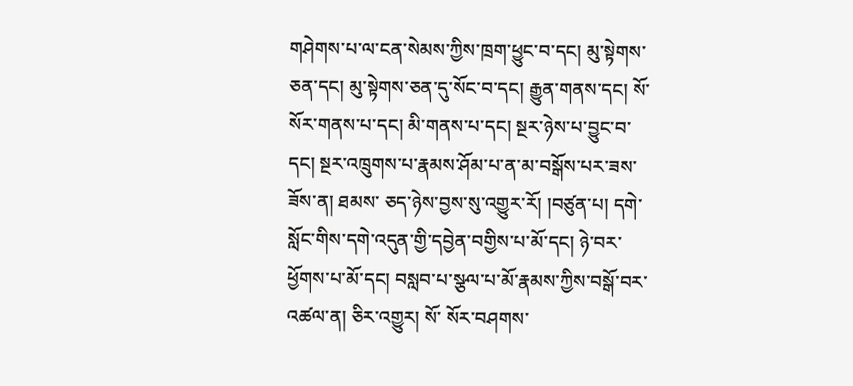གཤེགས་པ་ལ་ངན་སེམས་ཀྱིས་ཁྲག་ཕྱུང་བ་དང། མུ་སྟེགས་ ཅན་དང། མུ་སྟེགས་ཅན་དུ་སོང་བ་དང། རྒྱུན་གནས་དང། སོ་སོར་གནས་པ་དང། མི་གནས་པ་དང། སྔར་ཉེས་པ་བྱུང་བ་དང། སྔར་འཁྲུགས་པ་རྣམས་ཤོམ་པ་ན་མ་བསྒོས་པར་ཟས་ཟོས་ན། ཐམས་ ཅད་ཉེས་བྱས་སུ་འགྱུར་རོ། །བཙུན་པ། དགེ་སློང་གིས་དགེ་འདུན་གྱི་དབྱེན་བགྱིས་པ་མོ་དང། ཉེ་བར་ཕྱོགས་པ་མོ་དང། བསླབ་པ་སྩལ་པ་མོ་རྣམས་ཀྱིས་བསྒོ་བར་འཚལ་ན། ཅིར་འགྱུར། སོ་ སོར་བཤགས་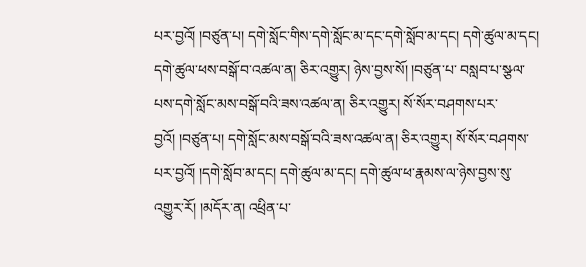པར་བྱའོ། །བཙུན་པ། དགེ་སློང་གིས་དགེ་སློང་མ་དང་དགེ་སློབ་མ་དང། དགེ་ཚུལ་མ་དང། དགེ་ཚུལ་ཕས་བསྒོ་བ་འཚལ་ན། ཅིར་འགྱུར། ཉེས་བྱས་སོ། །བཙུན་པ་ བསླབ་པ་སྩལ་པས་དགེ་སློང་མས་བསྒོ་བའི་ཟས་འཚལ་ན། ཅིར་འགྱུར། སོ་སོར་བཤགས་པར་བྱའོ། །བཙུན་པ། དགེ་སློང་མས་བསྒོ་བའི་ཟས་འཚལ་ན། ཅིར་འགྱུར། སོ་སོར་བཤགས་ པར་བྱའོ། །དགེ་སློབ་མ་དང། དགེ་ཚུལ་མ་དང། དགེ་ཚུལ་ཕ་རྣམས་ལ་ཉེས་བྱས་སུ་འགྱུར་རོ། །མདོར་ན། འཕྲིན་པ་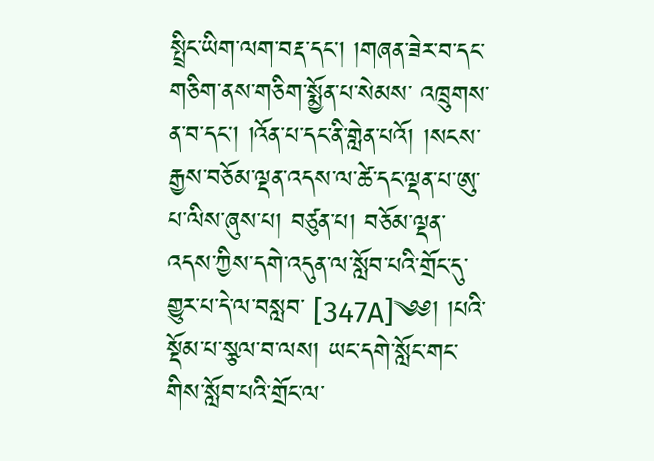སྤྲིང་ཡིག་ལག་བརྡ་དང། །གཞན་ཟེར་བ་དང་གཅིག་ནས་གཅིག་སྨྱོན་པ་སེམས་ འཁྲུགས་ན་བ་དང། །འོན་པ་དང་ནི་གླེན་པའོ། །སངས་རྒྱས་བཅོམ་ལྡན་འདས་ལ་ཚེ་དང་ལྡན་པ་ཨུ་པ་ལིས་ཞུས་པ། བཙུན་པ། བཅོམ་ལྡན་འདས་ཀྱིས་དགེ་འདུན་ལ་སློབ་པའི་གྲོང་དུ་གྱུར་པ་དེ་ལ་བསླབ་ [347A]༄༅། །པའི་སྡོམ་པ་སྩལ་བ་ལས། ཡང་དགེ་སློང་གང་གིས་སློབ་པའི་གྲོང་ལ་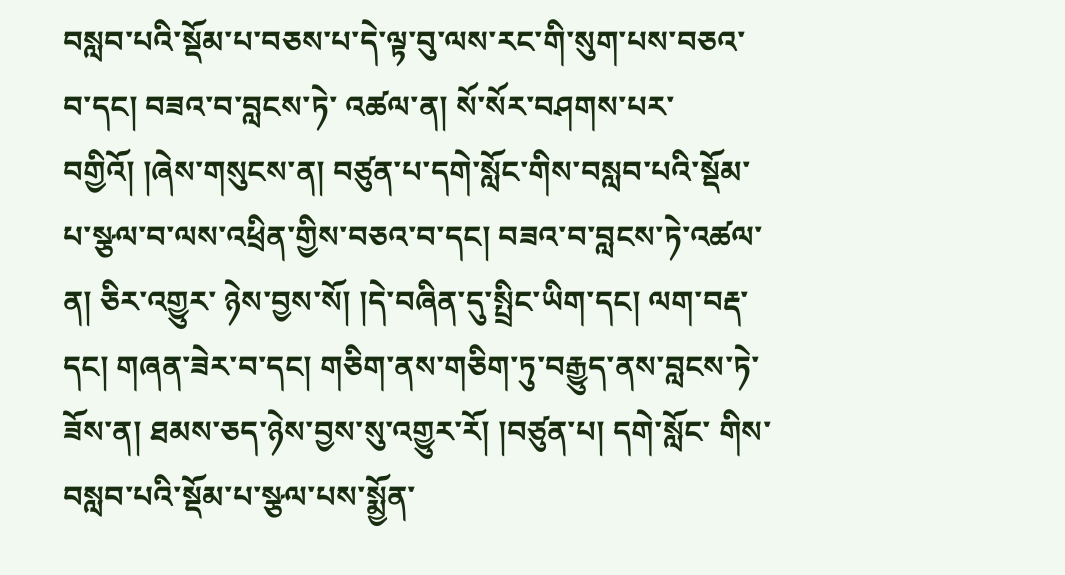བསླབ་པའི་སྡོམ་པ་བཅས་པ་དེ་ལྟ་བུ་ལས་རང་གི་སུག་པས་བཅའ་བ་དང། བཟའ་བ་བླངས་ཏེ་ འཚལ་ན། སོ་སོར་བཤགས་པར་བགྱིའོ། །ཞེས་གསུངས་ན། བཙུན་པ་དགེ་སློང་གིས་བསླབ་པའི་སྡོམ་པ་སྩལ་བ་ལས་འཕྲིན་གྱིས་བཅའ་བ་དང། བཟའ་བ་བླངས་ཏེ་འཚལ་ན། ཅིར་འགྱུར་ ཉེས་བྱས་སོ། །དེ་བཞིན་དུ་སྤྲིང་ཡིག་དང། ལག་བརྡ་དང། གཞན་ཟེར་བ་དང། གཅིག་ནས་གཅིག་ཏུ་བརྒྱུད་ནས་བླངས་ཏེ་ཟོས་ན། ཐམས་ཅད་ཉེས་བྱས་སུ་འགྱུར་རོ། །བཙུན་པ། དགེ་སློང་ གིས་བསླབ་པའི་སྡོམ་པ་སྩལ་པས་སྨྱོན་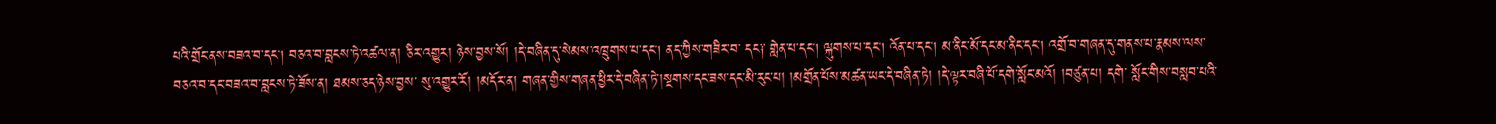པའི་གྲོང་ནས་བཟའ་བ་དང། བཅའ་བ་བླངས་ཏེ་འཚལ་ན། ཅིར་འགྱུར། ཉེས་བྱས་སོ། །དེ་བཞིན་དུ་སེམས་འཁྲུགས་པ་དང། ནད་ཀྱིས་གཟིར་བ་ དང༑ གླེན་པ་དང། ལྐུགས་པ་དང། འོན་པ་དང། མ་ནིང་མོ་དང་མ་ནིང་དང། འགྲོ་བ་གཞན་དུ་གནས་པ་རྣམས་ལས་བཅའ་བ་དང་བཟའ་བ་བླངས་ཏེ་ཟོས་ན། ཐམས་ཅད་ཉེས་བྱས་ སུ་འགྱུར་རོ། །མདོར་ན། གཞན་གྱིས་གཞན་ཕྱིར་དེ་བཞིན་ཏེ་།སྔགས་དང་ཟས་དང་མི་རུང་པ། །མགྲོན་པོས་མཚན་ཡང་དེ་བཞིན་ཏེ། །དེ་ལྟར་བཞི་པོ་དགེ་སློང་མའོ། །བཙུན་པ། དགེ་ སློང་གིས་བསླབ་པའི་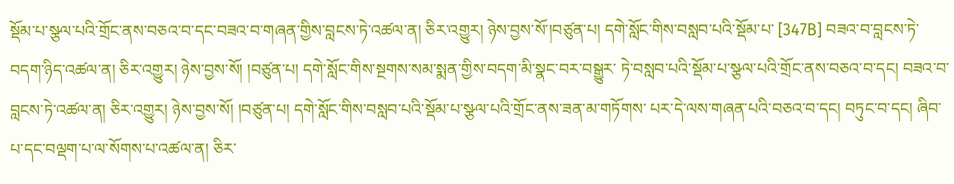སྡོམ་པ་སྩལ་པའི་གྲོང་ནས་བཅའ་བ་དང་བཟའ་བ་གཞན་གྱིས་བླངས་ཏེ་འཚལ་ན། ཅིར་འགྱུར། ཉེས་བྱས་སོ་།བཙུན་པ། དགེ་སློང་གིས་བསླབ་པའི་སྡོམ་པ་ [347B] བཟའ་བ་བླངས་ཏེ་བདག་ཉིད་འཚལ་ན། ཅིར་འགྱུར། ཉེས་བྱས་སོ། །བཙུན་པ། དགེ་སློང་གིས་སྔགས་སམ་སྨན་གྱིས་བདག་མི་སྣང་བར་བསྒྱུར་ ཏེ་བསླབ་པའི་སྡོམ་པ་སྩལ་པའི་གྲོང་ནས་བཅའ་བ་དང། བཟའ་བ་བླངས་ཏེ་འཚལ་ན། ཅིར་འགྱུར། ཉེས་བྱས་སོ། །བཙུན་པ། དགེ་སློང་གིས་བསླབ་པའི་སྡོམ་པ་སྩལ་པའི་གྲོང་ནས་ཟན་མ་གཏོགས་ པར་དེ་ལས་གཞན་པའི་བཅའ་བ་དང། བཏུང་བ་དང། ཞིབ་པ་དང་བལྡག་པ་ལ་སོགས་པ་འཚལ་ན། ཅིར་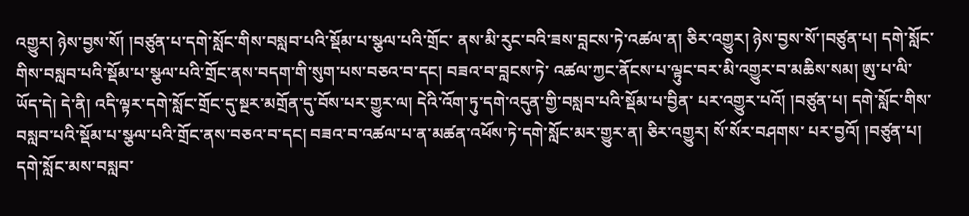འགྱུར། ཉེས་བྱས་སོ། །བཙུན་པ་དགེ་སློང་གིས་བསླབ་པའི་སྡོམ་པ་སྩལ་པའི་གྲོང་ ནས་མི་རུང་བའི་ཟས་བླངས་ཏེ་འཚལ་ན། ཅིར་འགྱུར། ཉེས་བྱས་སོ་།བཙུན་པ། དགེ་སློང་གིས་བསླབ་པའི་སྡོམ་པ་སྩལ་པའི་གྲོང་ནས་བདག་གི་སུག་པས་བཅའ་བ་དང། བཟའ་བ་བླངས་ཏེ་ འཚལ་ཀྱང་ནོངས་པ་ལྟུང་བར་མི་འགྱུར་བ་མཆིས་སམ། ཨུ་པ་ལི་ཡོད་དེ། དེ་ནི། འདི་ལྟར་དགེ་སློང་གྲོང་དུ་སྔར་མགྲོན་དུ་བོས་པར་གྱུར་ལ། དེའི་འོག་ཏུ་དགེ་འདུན་གྱི་བསླབ་པའི་སྡོམ་པ་བྱིན་ པར་འགྱུར་པའོ། །བཙུན་པ། དགེ་སློང་གིས་བསླབ་པའི་སྡོམ་པ་སྩལ་པའི་གྲོང་ནས་བཅའ་བ་དང། བཟའ་བ་འཚལ་པ་ན་མཚན་འཕོས་ཏེ་དགེ་སློང་མར་གྱུར་ན། ཅིར་འགྱུར། སོ་སོར་བཤགས་ པར་བྱའོ། །བཙུན་པ། དགེ་སློང་མས་བསླབ་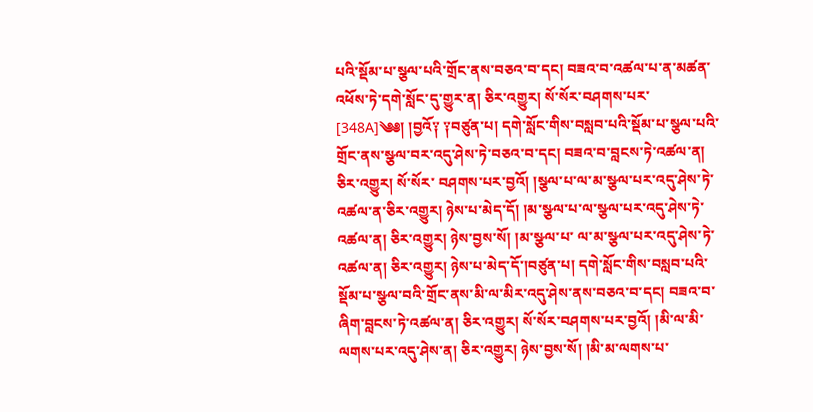པའི་སྡོམ་པ་སྩལ་པའི་གྲོང་ནས་བཅའ་བ་དང། བཟའ་བ་འཚལ་པ་ན་མཚན་འཕོས་ཏེ་དགེ་སློང་དུ་གྱུར་ན། ཅིར་འགྱུར། སོ་སོར་བཤགས་པར་ [348A]༄༅། །བྱའོ༑ ༑བཙུན་པ། དགེ་སློང་གིས་བསླབ་པའི་སྡོམ་པ་སྩལ་པའི་གྲོང་ནས་སྩལ་བར་འདུ་ཤེས་ཏེ་བཅའ་བ་དང། བཟའ་བ་བླངས་ཏེ་འཚལ་ན། ཅིར་འགྱུར། སོ་སོར་ བཤགས་པར་བྱའོ། །སྩལ་པ་ལ་མ་སྩལ་པར་འདུ་ཤེས་ཏེ་འཚལ་ན་ཅིར་འགྱུར། ཉེས་པ་མེད་དོ། །མ་སྩལ་པ་ལ་སྩལ་པར་འདུ་ཤེས་ཏེ་འཚལ་ན། ཅིར་འགྱུར། ཉེས་བྱས་སོ། །མ་སྩལ་པ་ ལ་མ་སྩལ་པར་འདུ་ཤེས་ཏེ་འཚལ་ན། ཅིར་འགྱུར། ཉེས་པ་མེད་དོ་།བཙུན་པ། དགེ་སློང་གིས་བསླབ་པའི་སྡོམ་པ་སྩལ་བའི་གྲོང་ནས་མི་ལ་མིར་འདུ་ཤེས་ནས་བཅའ་བ་དང། བཟའ་བ་ ཞིག་བླངས་ཏེ་འཚལ་ན། ཅིར་འགྱུར། སོ་སོར་བཤགས་པར་བྱའོ། །མི་ལ་མི་ལགས་པར་འདུ་ཤེས་ན། ཅིར་འགྱུར། ཉེས་བྱས་སོ། །མི་མ་ལགས་པ་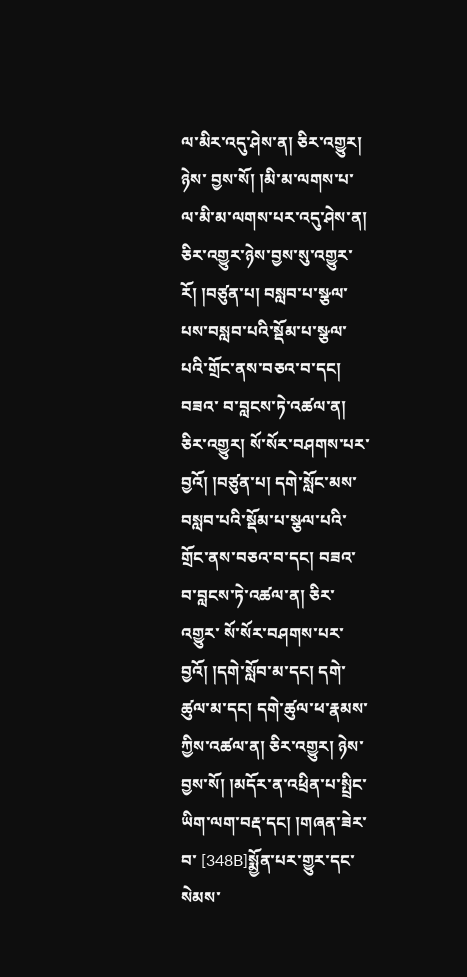ལ་མིར་འདུ་ཤེས་ན། ཅིར་འགྱུར། ཉེས་ བྱས་སོ། །མི་མ་ལགས་པ་ལ་མི་མ་ལགས་པར་འདུ་ཤེས་ན། ཅིར་འགྱུར་ཉེས་བྱས་སུ་འགྱུར་རོ། །བཙུན་པ། བསླབ་པ་སྩལ་པས་བསླབ་པའི་སྡོམ་པ་སྩལ་པའི་གྲོང་ནས་བཅའ་བ་དང། བཟའ་ བ་བླངས་ཏེ་འཚལ་ན། ཅིར་འགྱུར། སོ་སོར་བཤགས་པར་བྱའོ། །བཙུན་པ། དགེ་སློང་མས་བསླབ་པའི་སྡོམ་པ་སྩལ་པའི་གྲོང་ནས་བཅའ་བ་དང། བཟའ་བ་བླངས་ཏེ་འཚལ་ན། ཅིར་འགྱུར་ སོ་སོར་བཤགས་པར་བྱའོ། །དགེ་སློབ་མ་དང། དགེ་ཚུལ་མ་དང། དགེ་ཚུལ་ཕ་རྣམས་ཀྱིས་འཚལ་ན། ཅིར་འགྱུར། ཉེས་བྱས་སོ། །མདོར་ན་འཕྲིན་པ་སྤྲིང་ཡིག་ལག་བརྡ་དང། །གཞན་ཟེར་བ་ [348B]སྨྱོན་པར་གྱུར་དང་སེམས་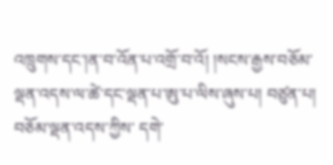འཁྲུགས་དང་།ན་བ་འོན་པ་འགྲོ་བ་འོ། །སངས་རྒྱས་བཅོམ་ལྡན་འདས་ལ་ཚེ་དང་ལྡན་པ་ཨུ་པ་ལིས་ཞུས་པ། བཙུན་པ། བཅོམ་ལྡན་འདས་ཀྱིས་ དགེ་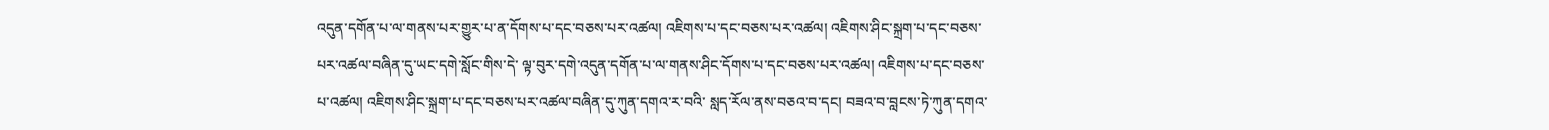འདུན་དགོན་པ་ལ་གནས་པར་གྱུར་པ་ན་དོགས་པ་དང་བཅས་པར་འཚལ། འཇིགས་པ་དང་བཅས་པར་འཚལ། འཇིགས་ཤིང་སྐྲག་པ་དང་བཅས་པར་འཚལ་བཞིན་དུ་ཡང་དགེ་སློང་གིས་དེ་ ལྟ་བུར་དགེ་འདུན་དགོན་པ་ལ་གནས་ཤིང་དོགས་པ་དང་བཅས་པར་འཚལ། འཇིགས་པ་དང་བཅས་པ་འཚལ། འཇིགས་ཤིང་སྐྲག་པ་དང་བཅས་པར་འཚལ་བཞིན་དུ་ཀུན་དགའ་ར་བའི་ སླད་རོལ་ནས་བཅའ་བ་དང། བཟའ་བ་བླངས་ཏེ་ཀུན་དགའ་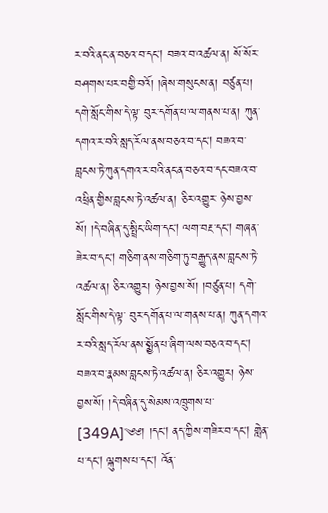ར་བའི་ནང་ན་བཅའ་བ་དང། བཟའ་བ་འཚལ་ན། སོ་སོར་བཤགས་པར་བགྱི་བའོ། །ཞེས་གསུངས་ན། བཙུན་པ། དགེ་སློང་གིས་དེ་ལྟ་ བུར་དགོན་པ་ལ་གནས་པ་ན། ཀུན་དགའ་ར་བའི་སླད་རོལ་ནས་བཅའ་བ་དང། བཟའ་བ་བླངས་ཏེ་ཀུན་དགའ་ར་བའི་ནང་ན་བཅའ་བ་དང་བཟའ་བ་འཕྲིན་གྱིས་བླངས་ཏེ་འཚལ་ན། ཅིར་འགྱུར་ ཉེས་བྱས་སོ། །དེ་བཞིན་དུ་སྤྲིང་ཡིག་དང། ལག་བརྔ་དང། གཞན་ཟེར་བ་དང། གཅིག་ནས་གཅིག་ཏུ་བརྒྱུད་ནས་བླངས་ཏེ་འཚལ་ན། ཅིར་འགྱུར། ཉེས་བྱས་སོ། །བཙུན་པ། དགེ་སློང་གིས་དེ་ལྟ་ བུར་དགོན་པ་ལ་གནས་པ་ན། ཀུན་དགའ་ར་བའི་སླད་རོལ་ནས་སྨྱོན་པ་ཞིག་ལས་བཅའ་བ་དང། བཟའ་བ་རྣམས་བླངས་ཏེ་འཚལ་ན། ཅིར་འགྱུར། ཉེས་བྱས་སོ། །དེ་བཞིན་དུ་སེམས་འཁྲུགས་པ་ [349A]༄༅། །དང། ནད་ཀྱིས་གཟིར་བ་དང། གླེན་པ་དང། ལྐུགས་པ་དང། འོན་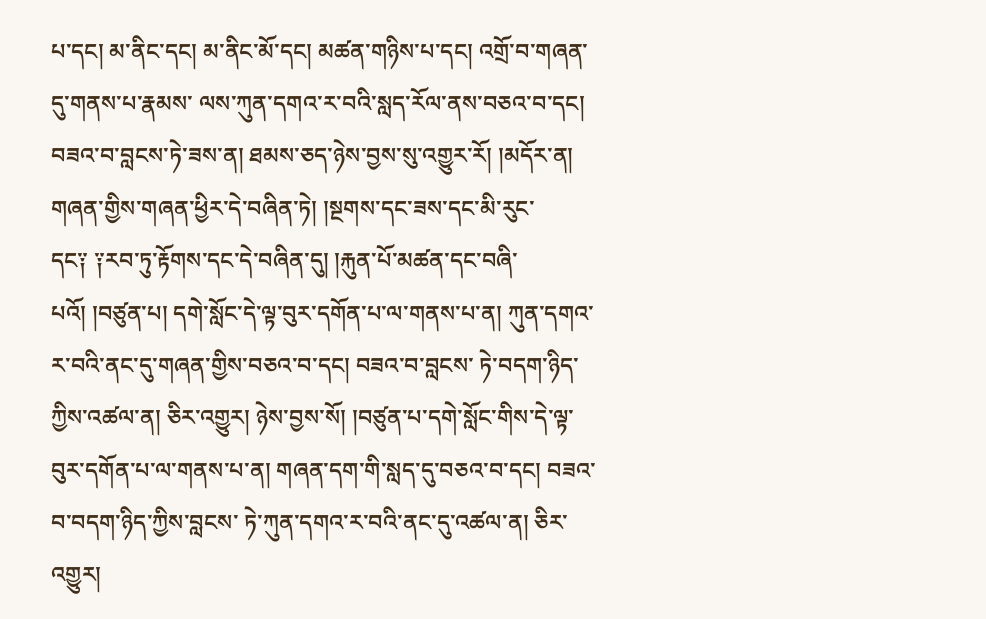པ་དང། མ་ནིང་དང། མ་ནིང་མོ་དང། མཚན་གཉིས་པ་དང། འགྲོ་བ་གཞན་དུ་གནས་པ་རྣམས་ ལས་ཀུན་དགའ་ར་བའི་སླད་རོལ་ནས་བཅའ་བ་དང། བཟའ་བ་བླངས་ཏེ་ཟས་ན། ཐམས་ཅད་ཉེས་བྱས་སུ་འགྱུར་རོ། །མདོར་ན། གཞན་གྱིས་གཞན་ཕྱིར་དེ་བཞིན་ཏེ། །སྔགས་དང་ཟས་དང་མི་རུང་ དང༑ ༑རབ་ཏུ་རྟོགས་དང་དེ་བཞིན་དུ། །རྐུན་པོ་མཚན་དང་བཞི་པའོ། །བཙུན་པ། དགེ་སློང་དེ་ལྟ་བུར་དགོན་པ་ལ་གནས་པ་ན། ཀུན་དགའ་ར་བའི་ནང་དུ་གཞན་གྱིས་བཅའ་བ་དང། བཟའ་བ་བླངས་ ཏེ་བདག་ཉིད་ཀྱིས་འཚལ་ན། ཅིར་འགྱུར། ཉེས་བྱས་སོ། །བཙུན་པ་དགེ་སློང་གིས་དེ་ལྟ་བུར་དགོན་པ་ལ་གནས་པ་ན། གཞན་དག་གི་སླད་དུ་བཅའ་བ་དང། བཟའ་བ་བདག་ཉིད་ཀྱིས་བླངས་ ཏེ་ཀུན་དགའ་ར་བའི་ནང་དུ་འཚལ་ན། ཅིར་འགྱུར།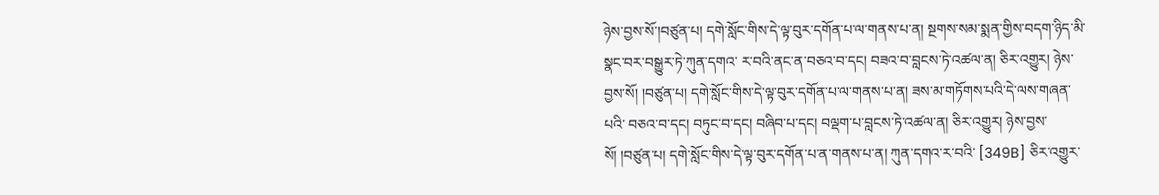ཉེས་བྱས་སོ་།བཙུན་པ། དགེ་སློང་གིས་དེ་ལྟ་བུར་དགོན་པ་ལ་གནས་པ་ན། སྔགས་སམ་སྨན་གྱིས་བདག་ཉིད་མི་སྣང་བར་བསྒྱུར་ཏེ་ཀུན་དགའ་ ར་བའི་ནང་ན་བཅའ་བ་དང། བཟའ་བ་བླངས་ཏེ་འཚལ་ན། ཅིར་འགྱུར། ཉེས་བྱས་སོ། །བཙུན་པ། དགེ་སློང་གིས་དེ་ལྟ་བུར་དགོན་པ་ལ་གནས་པ་ན། ཟས་མ་གཏོགས་པའི་དེ་ལས་གཞན་པའི་ བཅའ་བ་དང། བཏུང་བ་དང། བཞིབ་པ་དང། བལྡག་པ་བླངས་ཏེ་འཚལ་ན། ཅིར་འགྱུར། ཉེས་བྱས་སོ། །བཙུན་པ། དགེ་སློང་གིས་དེ་ལྟ་བུར་དགོན་པ་ན་གནས་པ་ན། ཀུན་དགའ་ར་བའི་ [349B] ཅིར་འགྱུར་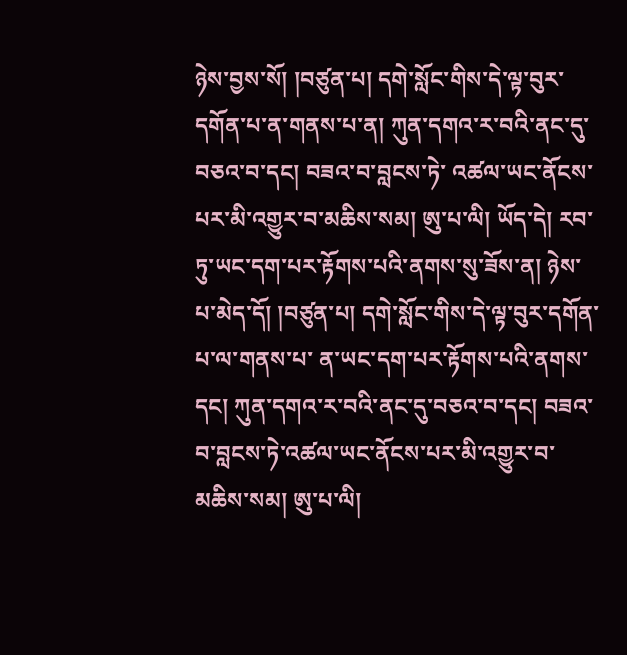ཉེས་བྱས་སོ། །བཙུན་པ། དགེ་སློང་གིས་དེ་ལྟ་བུར་དགོན་པ་ན་གནས་པ་ན། ཀུན་དགའ་ར་བའི་ནང་དུ་བཅའ་བ་དང། བཟའ་བ་བླངས་ཏེ་ འཚལ་ཡང་ནོངས་པར་མི་འགྱུར་བ་མཆིས་སམ། ཨུ་པ་ལི། ཡོད་དེ། རབ་ཏུ་ཡང་དག་པར་རྟོགས་པའི་ནགས་སུ་ཟོས་ན། ཉེས་པ་མེད་དོ། །བཙུན་པ། དགེ་སློང་གིས་དེ་ལྟ་བུར་དགོན་པ་ལ་གནས་པ་ ན་ཡང་དག་པར་རྟོགས་པའི་ནགས་དང། ཀུན་དགའ་ར་བའི་ནང་དུ་བཅའ་བ་དང། བཟའ་བ་བླངས་ཏེ་འཚལ་ཡང་ནོངས་པར་མི་འགྱུར་བ་མཆིས་སམ། ཨུ་པ་ལི།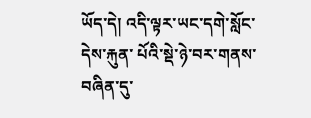ཡོད་དེ། འདི་ལྟར་ཡང་དགེ་སློང་དེས་རྐུན་ པོའི་སྡེ་ཉེ་བར་གནས་བཞིན་དུ་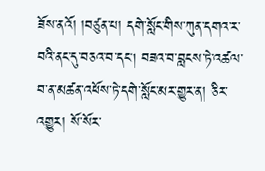ཟོས་ནའོ། །བཙུན་པ། དགེ་སློང་གིས་ཀུན་དགའ་ར་བའི་ནང་དུ་བཅའ་བ་དང། བཟའ་བ་བླངས་ཏེ་འཚལ་བ་ན་མཚན་འཕོས་ཏེ་དགེ་སློང་མར་གྱུར་ན། ཅིར་འགྱུར། སོ་སོར་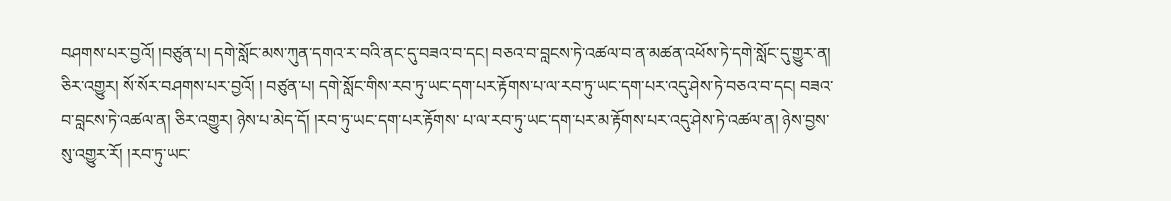བཤགས་པར་བྱའོ། །བཙུན་པ། དགེ་སློང་མས་ཀུན་དགའ་ར་བའི་ནང་དུ་བཟའ་བ་དང། བཅའ་བ་བླངས་ཏེ་འཚལ་བ་ན་མཚན་འཕོས་ཏེ་དགེ་སློང་དུ་གྱུར་ན། ཅིར་འགྱུར། སོ་སོར་བཤགས་པར་བྱའོ། ། བཙུན་པ། དགེ་སློང་གིས་རབ་ཏུ་ཡང་དག་པར་རྟོགས་པ་ལ་རབ་ཏུ་ཡང་དག་པར་འདུ་ཤེས་ཏེ་བཅའ་བ་དང། བཟའ་བ་བླངས་ཏེ་འཚལ་ན། ཅིར་འགྱུར། ཉེས་པ་མེད་དོ། །རབ་ཏུ་ཡང་དག་པར་རྟོགས་ པ་ལ་རབ་ཏུ་ཡང་དག་པར་མ་རྟོགས་པར་འདུ་ཤེས་ཏེ་འཚལ་ན། ཉེས་བྱས་སུ་འགྱུར་རོ། །རབ་ཏུ་ཡང་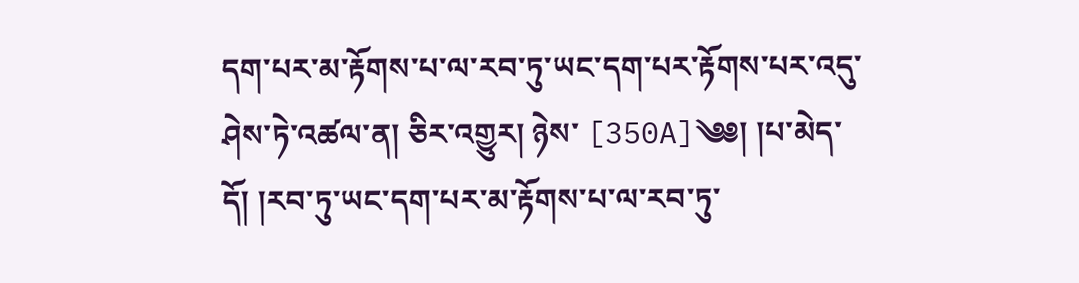དག་པར་མ་རྟོགས་པ་ལ་རབ་ཏུ་ཡང་དག་པར་རྟོགས་པར་འདུ་ཤེས་ཏེ་འཚལ་ན། ཅིར་འགྱུར། ཉེས་ [350A]༄༅། །པ་མེད་དོ། །རབ་ཏུ་ཡང་དག་པར་མ་རྟོགས་པ་ལ་རབ་ཏུ་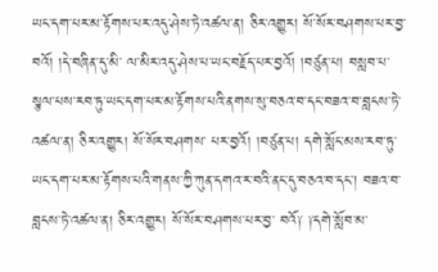ཡང་དག་པར་མ་རྟོགས་པར་འདུ་ཤེས་ཏེ་འཚལ་ན། ཅིར་འགྱུར། སོ་སོར་བཤགས་པར་བྱ་བའོ། །དེ་བཞིན་དུ་མི་ ལ་མིར་འདུ་ཤེས་པ་ཡང་བརྗོད་པར་བྱའོ། །བཙུན་པ། བསླབ་པ་སྩལ་པས་རབ་ཏུ་ཡང་དག་པར་མ་རྟོགས་པའི་ནགས་སུ་བཅའ་བ་དང་བཟའ་བ་བླངས་ཏེ་འཚལ་ན། ཅིར་འགྱུར། སོ་སོར་བཤགས་ པར་བྱའོ། །བཙུན་པ། དགེ་སློང་མས་རབ་ཏུ་ཡང་དག་པར་མ་རྟོགས་པའི་གནས་ཀྱི་ཀུན་དགའ་ར་བའི་ནང་དུ་བཅའ་བ་དང། བཟའ་བ་བླངས་ཏེ་འཚལ་ན། ཅིར་འགྱུར། སོ་སོར་བཤགས་པར་བྱ་ བའོ༑ ༑དགེ་སློབ་མ་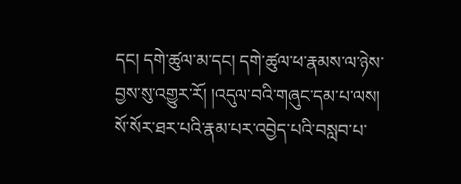དང། དགེ་ཚུལ་མ་དང། དགེ་ཚུལ་ཕ་རྣམས་ལ་ཉེས་བྱས་སུ་འགྱུར་རོ། །འདུལ་བའི་གཞུང་དམ་པ་ལས། སོ་སོར་ཐར་པའི་རྣམ་པར་འབྱེད་པའི་བསླབ་པ་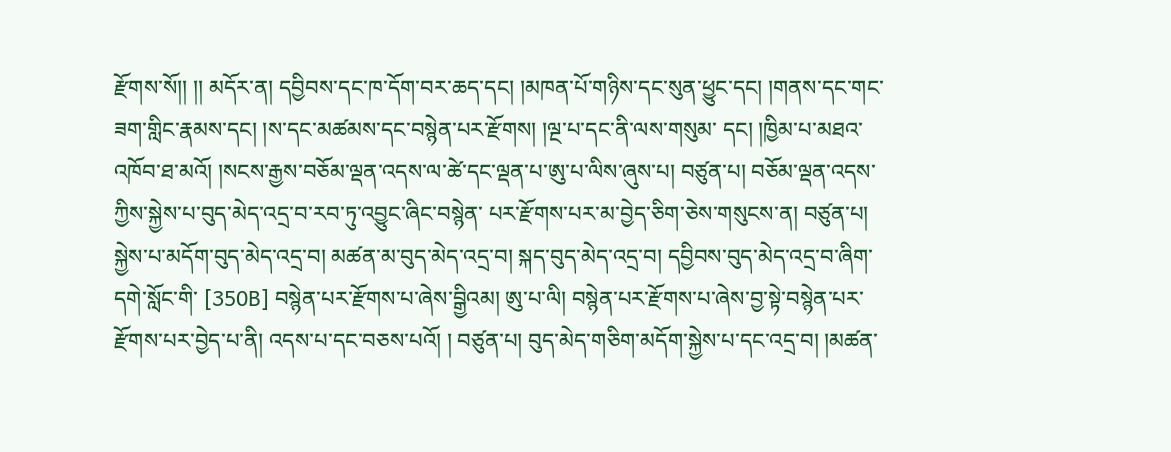རྫོགས་སོ།། །། མདོར་ན། དབྱིབས་དང་ཁ་དོག་བར་ཆད་དང། །མཁན་པོ་གཉིས་དང་སུན་ཕྱུང་དང། །གནས་དང་གང་ཟག་གླིང་རྣམས་དང། །ས་དང་མཚམས་དང་བསྙེན་པར་རྫོགས། །ལྔ་པ་དང་ནི་ལས་གསུམ་ དང། །ཁྱིམ་པ་མཐའ་འཁོབ་ཐ་མའོ། །སངས་རྒྱས་བཅོམ་ལྡན་འདས་ལ་ཚེ་དང་ལྡན་པ་ཨུ་པ་ལིས་ཞུས་པ། བཙུན་པ། བཅོམ་ལྡན་འདས་ཀྱིས་སྐྱེས་པ་བུད་མེད་འདྲ་བ་རབ་ཏུ་འབྱུང་ཞིང་བསྙེན་ པར་རྫོགས་པར་མ་བྱེད་ཅིག་ཅེས་གསུངས་ན། བཙུན་པ། སྐྱེས་པ་མདོག་བུད་མེད་འདྲ་བ། མཚན་མ་བུད་མེད་འདྲ་བ། སྐད་བུད་མེད་འདྲ་བ། དབྱིབས་བུད་མེད་འདྲ་བ་ཞིག་དགེ་སློང་གི་ [350B] བསྙེན་པར་རྫོགས་པ་ཞེས་བྒྱིའམ། ཨུ་པ་ལི། བསྙེན་པར་རྫོགས་པ་ཞེས་བྱ་སྟེ་བསྙེན་པར་རྫོགས་པར་བྱེད་པ་ནི། འདས་པ་དང་བཅས་པའོ། ། བཙུན་པ། བུད་མེད་གཅིག་མདོག་སྐྱེས་པ་དང་འདྲ་བ། །མཚན་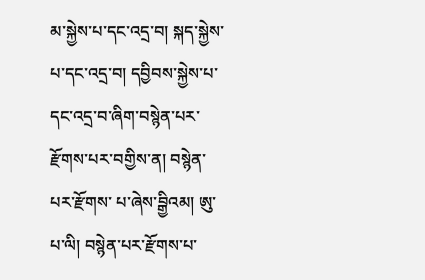མ་སྐྱེས་པ་དང་འདྲ་བ། སྐད་སྐྱེས་པ་དང་འདྲ་བ། དབྱིབས་སྐྱེས་པ་དང་འདྲ་བ་ཞིག་བསྙེན་པར་རྫོགས་པར་བགྱིས་ན། བསྙེན་པར་རྫོགས་ པ་ཞེས་བྒྱིའམ། ཨུ་པ་ལི། བསྙེན་པར་རྫོགས་པ་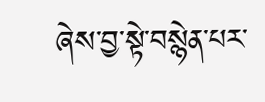ཞེས་བྱ་སྟེ་བསྙེན་པར་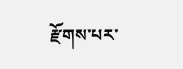རྫོགས་པར་